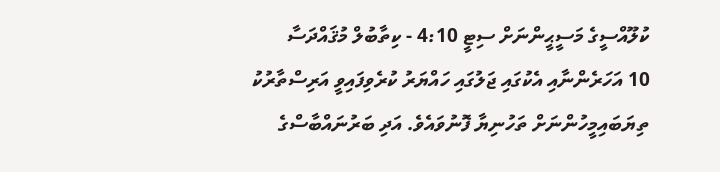ކުލޫއްސީގެ މަސީޙީންނަށް ސިޓީ 4:10 - ކިތާބުލް މުޤައްދަސާ
10 އަހަރެންނާއި އެކުގައި ޖަލުގައި ހައްޔަރު ކުރެވިފައިވީ އަރިސްތާރުކު ތިޔަބައިމީހުންނަށް ތަހުނިޔާ ފޮނުވައެވެ. އަދި ބަރުނައްބާސްގެ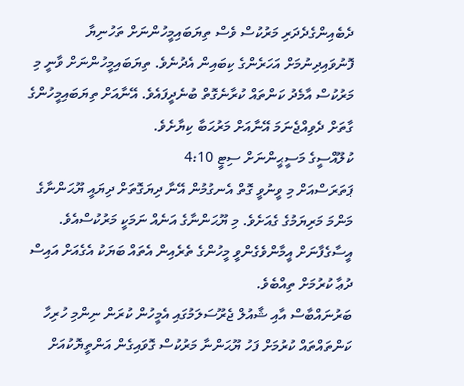ދެބެއިންގެދެދަރި މަރުކުސް ވެސް ތިޔަބައިމީހުންނަށް ތަހުނިޔާ ފޮނުވައިދިނުމަށް އަހަރެންގެ ކިބައިން އެދުނެވެ. ތިޔަބައިމީހުންނަށް ވާނީ މި މަރުކުސް އާމެދު ކަންތައް ކުރާނެގޮތް ބުނެދީފައެވެ. އޭނާއަށް ތިޔަބައިމީހުންގެ ގާތަށް ދެވިއްޖެނަމަ އޭނާއަށް މަރުޙަބާ ކިޔާށެވެ.
ކުލޫއްސީގެ މަސީޙީންނަށް ސިޓީ 4:10
ޕަތަރަސްއަށް މި ވީނުވީ ގޮތް އެނގުމުން އޭނާ ދިޔަގޮތަށް ދިޔައީ ޔޫޙަންނާގެ މަންމަ މަރިޔަމުގެ ގެއަށެވެ. މި ޔޫޙަންނާގެ އަނެއް ނަމަކީ މަރުކުސްއެވެ. އީސާގެފާނަށް އީމާންވެގެންވީ މީހުންގެ ތެރެއިން އެތައް ބަޔަކު އެގެއަށް އައިސް ދުޢާ ކުރުމަށް ތިއްބެވެ.
ބަރުނައްބާސް އާއި ޝާއުލް ޖެރޫސަލަމުގައި އެމީހުން ކުރަން ނިންމި ހުރިހާ ކަންތައްތައް ކުރުމަށް ފަހު ޔޫޙަންނާ މަރުކުސް ގޮވައިގެން އަންތީޔޮކުއަށް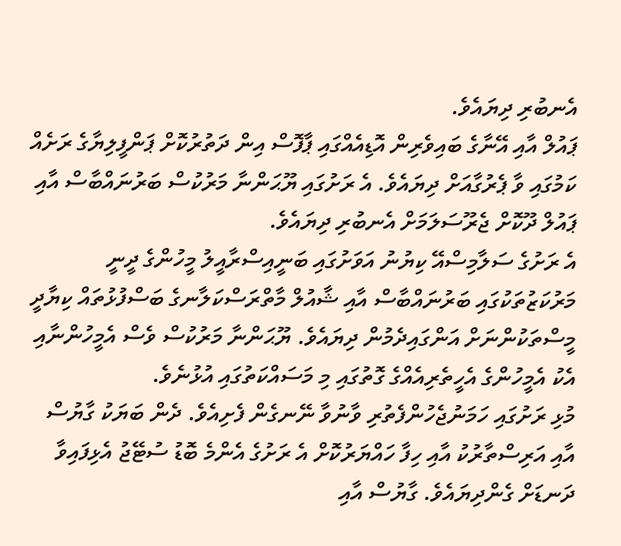އެނބުރި ދިޔައެވެ.
ޕައުލް އާއި އޭނާގެ ބައިވެރިން އޮޑިއެއްގައި ޕާފޮސް އިން ދަތުރުކޮށް ޕަންފީލިޔާގެ ރަށެއް ކަމުގައި ވާ ޕެރުގާއަށް ދިޔައެވެ. އެ ރަށުގައި ޔޫޙަންނާ މަރުކުސް ބަރުނައްބާސް އާއި ޕައުލް ދޫކޮށް ޖެރޫސަލަމަށް އެނބުރި ދިޔައެވެ.
އެ ރަށުގެ ސަލާމިސްއޭ ކިޔުނު އަވަށުގައި ބަނީއިސްރާއީލު މީހުންގެ ދީނީ މަރުކަޒުތަކުގައި ބަރުނައްބާސް އާއި ޝާއުލް މާތްރަސްކަލާނގެ ބަސްފުޅުތައް ކިޔާދީ މީސްތަކުންނަށް އަންގައިދެމުން ދިޔައެވެ. ޔޫޙަންނާ މަރުކުސް ވެސް އެމީހުންނާއި އެކު އެމީހުންގެ އެހީތެރިއެއްގެ ގޮތުގައި މި މަސައްކަތުގައި އުޅުނެވެ.
މުޅި ރަށުގައި ހަމަނުޖެހުންފެތުރި ވާނުވާ ނޭނގެން ފެށިއެވެ. ދެން ބަޔަކު ގާޔުސް އާއި އަރިސްތާރުކު އާއި ހިފާ ހައްޔަރުކޮށް އެ ރަށުގެ އެންމެ ބޮޑު ސުޓޭޖު އެޅިފައިވާ ދަނޑަށް ގެންދިޔައެވެ. ގާޔުސް އާއި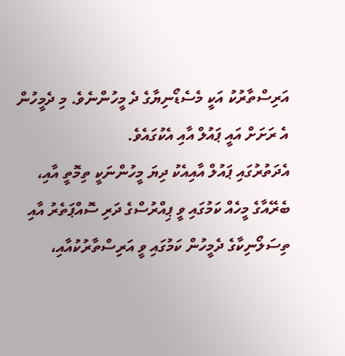އަރިސްތާރުކު އަކީ މެސެޑޯނިޔާގެ ދެ މީހުންނެވެ. މި ދެމީހުން އެ ރަށަށް އައީ ޕައުލް އާއި އެކުގައެވެ.
އެދަތުރުގައި ޕައުލް އާއިއެކު ދިޔަ މީހުންނަކީ ތިމޮތީ އާއި، ބެރޭއާގެ މީހެއް ކަމުގައި ވީ ޕިއްރުސްގެ ދަރި ސޮއްޕަތެރު އާއި ތިސަލޯނިކާގެ ދެމީހުން ކަމުގައި ވީ އަރިސްތާރުކުއާއި،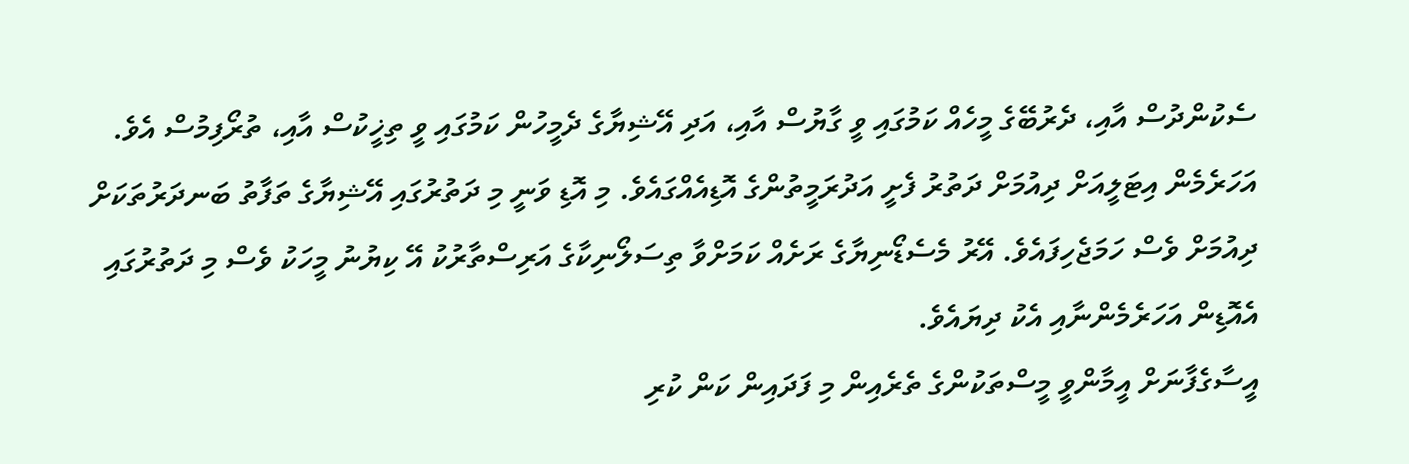ސެކުންދުސް އާއި، ދެރުބޭގެ މީހެއް ކަމުގައި ވީ ގާޔުސް އާއި، އަދި އޭޝިޔާގެ ދެމީހުން ކަމުގައި ވީ ތިޚީކުސް އާއި، ތުރޯފިމުސް އެވެ.
އަހަރެމެން އިޓަލީއަށް ދިއުމަށް ދަތުރު ފެށީ އަދުރަމީތުންގެ އޮޑިއެއްގައެވެ. މި އޮޑި ވަނީ މި ދަތުރުގައި އޭޝިޔާގެ ތަފާތު ބަނދަރުތަކަށް ދިއުމަށް ވެސް ހަމަޖެހިފައެވެ. އޭރު މެސެޑޯނިޔާގެ ރަށެއް ކަމަށްވާ ތިސަލޯނިކާގެ އަރިސްތާރުކު އޭ ކިޔުނު މީހަކު ވެސް މި ދަތުރުގައި އެއޮޑިން އަހަރެމެންނާއި އެކު ދިޔައެވެ.
އީސާގެފާނަށް އީމާންވީ މީސްތަކުންގެ ތެރެއިން މި ފަދައިން ކަން ކުރި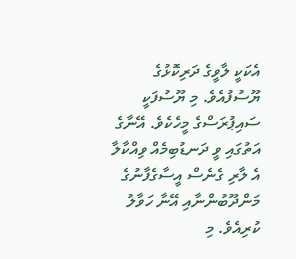އެކަކީ ލާވީގެ ދަރިކޮޅުގެ ޔޫސުފުއެވެ. މި ޔޫސުފަކީ ސައިޕުރަސްގެ މީހެކެވެ. އޭނާގެ އަތުގައި ވީ ދަނޑުބިމެއް ވިއްކާލާ އެ ލާރި ގެނެސް އީސާގެފާނުގެ މަންދޫބުންނާއި އޭނާ ހަވާލު ކުރިއެވެ. މި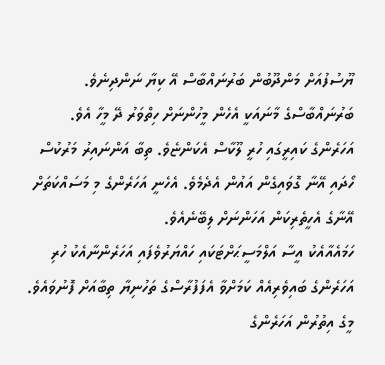ޔޫސުފުއަށް މަންދޫބުން ބަރުނައްބާސް އޭ ކިޔާ ނަންދިނެވެ. ބަރުނައްބާސްގެ މާނައަކީ އެހެން މީހުންނަށް ހިތްވަރު ދޭ މީހާ އެވެ.
އަހަރެންގެ ކައިރީގައި ހުރީ ލޫކާސް އެކަންޏެވެ. ތިބާ އަންނައިރު މަރުކުސް ހޯދައި އޭނާ ގޮވައިގެން އައުން އެދެމެވެ. އެހެނީ އަހަރެންގެ މި މަސައްކަތަށް އޭނާގެ އެހީތެރިކަން އަހަންނަށް ލިބޭނެއެވެ.
ހަމައެއާއެކު އީސާ އަލްމަސީޙަށްޓަކައި ހައްޔަރުވެފައި އަހަރެންނާއެކު ހުރި އަހަރެންގެ ބައިވެރިއެއް ކަމަށްވާ އެފަފުރާސްގެ ތަހުނިޔާ ތިބާއަށް ފޮނުވައެވެ.
މީގެ އިތުރުން އަހަރެންގެ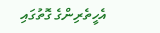އެހީތެރިންގެ ގޮތުގައި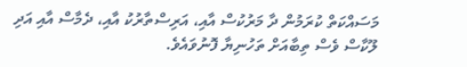މަސައްކަތް ކުރަމުން ދާ މަރުކުސް އާއި، އަރިސްތާރުކު އާއި، ދެމާސް އާއި އަދި ލޫކާސް ވެސް ތިބާއަށް ތަހުނިޔާ ފޮނުވައެވެ.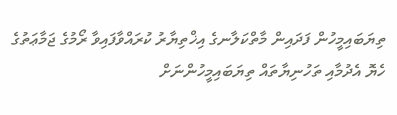ތިޔަބައިމީހުން ފަދައިން މާތްކަލާނގެ އިޚްތިޔާރު ކުރައްވާފައިވާ ރޯމުގެ ޖަމާޢަތުގެ ހެޔޮ އެދުމާއި ތަހުނިޔާތައް ތިޔަބައިމީހުންނަށް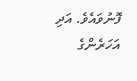ފޮނުވައެވެ. އަދި އަހަރެންގެ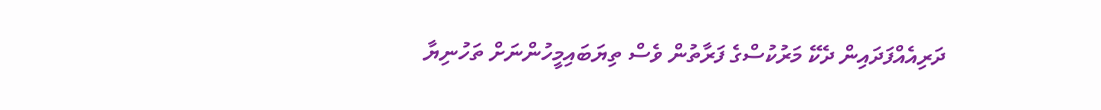ދަރިއެއްފަދައިން ދެކޭ މަރުކުސްގެ ފަރާތުން ވެސް ތިޔަބައިމީހުންނަށް ތަހުނިޔާ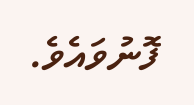ފޮނުވައެވެ.